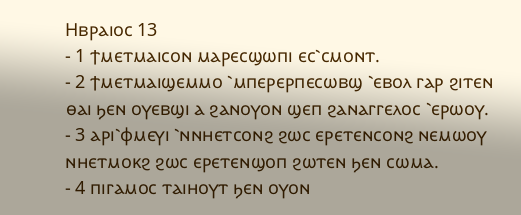Ⲏⲃⲣⲁⲓⲟⲥ 13
- 1 ϯⲙⲉⲧⲙⲁⲓⲥⲟⲛ ⲙⲁⲣⲉⲥϣⲱⲡⲓ ⲉⲥ⳿ⲥⲙⲟⲛⲧ.
- 2 ϯⲙⲉⲧⲙⲁⲓϣⲉⲙⲙⲟ ⳿ⲙⲡⲉⲣⲉⲣⲡⲉⲥⲱⲃϣ ⳿ⲉⲃⲟⲗ ⲅⲁⲣ ϩⲓⲧⲉⲛ ⲑⲁⲓ ϧⲉⲛ ⲟⲩⲉⲃϣⲓ ⲁ ϩⲁⲛⲟⲩⲟⲛ ϣⲉⲡ ϩⲁⲛⲁⲅⲅⲉⲗⲟⲥ ⳿ⲉⲣⲱⲟⲩ.
- 3 ⲁⲣⲓ⳿ⲫⲙⲉⲩⲓ ⳿ⲛⲛⲏⲉⲧⲥⲟⲛϩ ϩⲱⲥ ⲉⲣⲉⲧⲉⲛⲥⲟⲛϩ ⲛⲉⲙⲱⲟⲩ ⲛⲏⲉⲧⲙⲟⲕϩ ϩⲱⲥ ⲉⲣⲉⲧⲉⲛϣⲟⲡ ϩⲱⲧⲉⲛ ϧⲉⲛ ⲥⲱⲙⲁ.
- 4 ⲡⲓⲅⲁⲙⲟⲥ ⲧⲁⲓⲏⲟⲩⲧ ϧⲉⲛ ⲟⲩⲟⲛ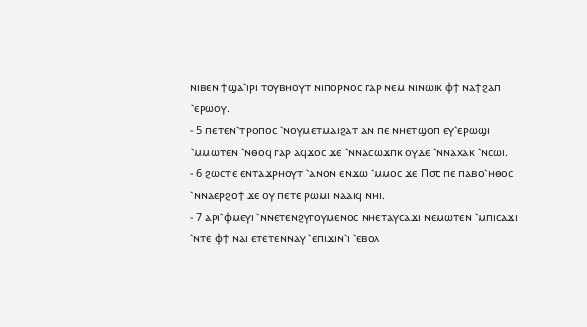ⲛⲓⲃⲉⲛ ϯϣⲁ⳿ⲓⲣⲓ ⲧⲟⲩⲃⲏⲟⲩⲧ ⲛⲓⲡⲟⲣⲛⲟⲥ ⲅⲁⲣ ⲛⲉⲙ ⲛⲓⲛⲱⲓⲕ ⲫϯ ⲛⲁϯϩⲁⲡ ⳿ⲉⲣⲱⲟⲩ.
- 5 ⲡⲉⲧⲉⲛ⳿ⲧⲣⲟⲡⲟⲥ ⳿ⲛⲟⲩⲙⲉⲧⲙⲁⲓϩⲁⲧ ⲁⲛ ⲡⲉ ⲛⲏⲉⲧϣⲟⲡ ⲉⲩ⳿ⲉⲣⲱϣⲓ ⳿ⲙⲙⲱⲧⲉⲛ ⳿ⲛⲑⲟϥ ⲅⲁⲣ ⲁϥϫⲟⲥ ϫⲉ ⳿ⲛⲛⲁⲥⲱϫⲡⲕ ⲟⲩⲇⲉ ⳿ⲛⲛⲁⲭⲁⲕ ⳿ⲛⲥⲱⲓ.
- 6 ϩⲱⲥⲧⲉ ⲉⲛⲧⲁϫⲣⲏⲟⲩⲧ ⳿ⲁⲛⲟⲛ ⲉⲛϫⲱ ⳿ⲙⲙⲟⲥ ϫⲉ Ⲡ⳪ ⲡⲉ ⲡⲁⲃⲟ⳿ⲏⲑⲟⲥ ⳿ⲛⲛⲁⲉⲣϩⲟϯ ϫⲉ ⲟⲩ ⲡⲉⲧⲉ ⲣⲱⲙⲓ ⲛⲁⲁⲓϥ ⲛⲏⲓ.
- 7 ⲁⲣⲓ⳿ⲫⲙⲉⲩⲓ ⳿ⲛⲛⲉⲧⲉⲛϩⲩⲅⲟⲩⲙⲉⲛⲟⲥ ⲛⲏⲉⲧⲁⲩⲥⲁϫⲓ ⲛⲉⲙⲱⲧⲉⲛ ⳿ⲙⲡⲓⲥⲁϫⲓ ⳿ⲛⲧⲉ ⲫϯ ⲛⲁⲓ ⲉⲧⲉⲧⲉⲛⲛⲁⲩ ⳿ⲉⲡⲓϫⲓⲛ⳿ⲓ ⳿ⲉⲃⲟⲗ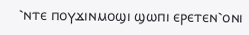⳿ⲛⲧⲉ ⲡⲟⲩϫⲓⲛⲙⲟϣⲓ ϣⲱⲡⲓ ⲉⲣⲉⲧⲉⲛ⳿ⲟⲛⲓ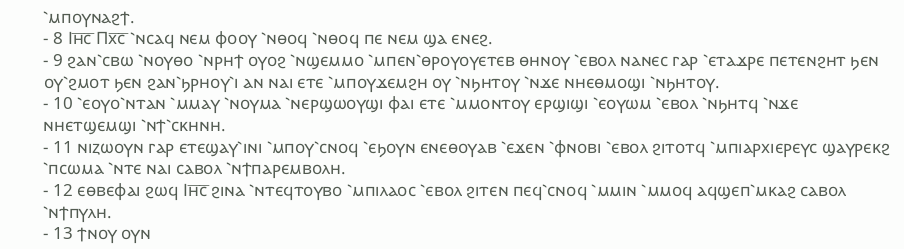⳿ⲙⲡⲟⲩⲛⲁϩϯ.
- 8 Ⲓⲏ̅ⲥ̅ Ⲡⲭ̅ⲥ̅ ⳿ⲛⲥⲁϥ ⲛⲉⲙ ⲫⲟⲟⲩ ⳿ⲛⲑⲟϥ ⳿ⲛⲑⲟϥ ⲡⲉ ⲛⲉⲙ ϣⲁ ⲉⲛⲉϩ.
- 9 ϩⲁⲛ⳿ⲥⲃⲱ ⳿ⲛⲟⲩⲑⲟ ⳿ⲛⲣⲏϯ ⲟⲩⲟϩ ⳿ⲛϣⲉⲙⲙⲟ ⳿ⲙⲡⲉⲛ⳿ⲑⲣⲟⲩⲟⲩⲉⲧⲉⲃ ⲑⲏⲛⲟⲩ ⳿ⲉⲃⲟⲗ ⲛⲁⲛⲉⲥ ⲅⲁⲣ ⳿ⲉⲧⲁϫⲣⲉ ⲡⲉⲧⲉⲛϩⲏⲧ ϧⲉⲛ ⲟⲩ⳿ϩⲙⲟⲧ ϧⲉⲛ ϩⲁⲛ⳿ϧⲣⲏⲟⲩ⳿ⲓ ⲁⲛ ⲛⲁⲓ ⲉⲧⲉ ⳿ⲙⲡⲟⲩϫⲉⲙϩⲏ ⲟⲩ ⳿ⲛϧⲏⲧⲟⲩ ⳿ⲛϫⲉ ⲛⲏⲉⲑⲙⲟϣⲓ ⳿ⲛϧⲏⲧⲟⲩ.
- 10 ⳿ⲉⲟⲩⲟ⳿ⲛⲧⲁⲛ ⳿ⲙⲙⲁⲩ ⳿ⲛⲟⲩⲙⲁ ⳿ⲛⲉⲣϣⲱⲟⲩϣⲓ ⲫⲁⲓ ⲉⲧⲉ ⳿ⲙⲙⲟⲛⲧⲟⲩ ⲉⲣϣⲓϣⲓ ⳿ⲉⲟⲩⲱⲙ ⳿ⲉⲃⲟⲗ ⳿ⲛϧⲏⲧϥ ⳿ⲛϫⲉ ⲛⲏⲉⲧϣⲉⲙϣⲓ ⳿ⲛϯ⳿ⲥⲕⲏⲛⲏ.
- 11 ⲛⲓⲍⲱⲟⲩⲛ ⲅⲁⲣ ⲉⲧⲉϣⲁⲩ⳿ⲓⲛⲓ ⳿ⲙⲡⲟⲩ⳿ⲥⲛⲟϥ ⳿ⲉϧⲟⲩⲛ ⲉⲛⲉⲑⲟⲩⲁⲃ ⳿ⲉϫⲉⲛ ⳿ⲫⲛⲟⲃⲓ ⳿ⲉⲃⲟⲗ ϩⲓⲧⲟⲧϥ ⳿ⲙⲡⲓⲁⲣⲭⲓⲉⲣⲉⲩⲥ ϣⲁⲩⲣⲉⲕϩ ⳿ⲡⲥⲱⲙⲁ ⳿ⲛⲧⲉ ⲛⲁⲓ ⲥⲁⲃⲟⲗ ⳿ⲛϯⲡⲁⲣⲉⲙⲃⲟⲗⲏ.
- 12 ⲉⲑⲃⲉⲫⲁⲓ ϩⲱϥ Ⲓⲏ̅ⲥ̅ ϩⲓⲛⲁ ⳿ⲛⲧⲉϥⲧⲟⲩⲃⲟ ⳿ⲙⲡⲓⲗⲁⲟⲥ ⳿ⲉⲃⲟⲗ ϩⲓⲧⲉⲛ ⲡⲉϥ⳿ⲥⲛⲟϥ ⳿ⲙⲙⲓⲛ ⳿ⲙⲙⲟϥ ⲁϥϣⲉⲡ⳿ⲙⲕⲁϩ ⲥⲁⲃⲟⲗ ⳿ⲛϯⲡⲩⲗⲏ.
- 13 ϯⲛⲟⲩ ⲟⲩⲛ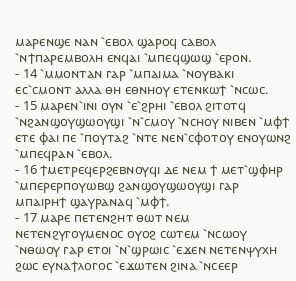ⲙⲁⲣⲉⲛϣⲉ ⲛⲁⲛ ⳿ⲉⲃⲟⲗ ϣⲁⲣⲟϥ ⲥⲁⲃⲟⲗ ⳿ⲛϯⲡⲁⲣⲉⲙⲃⲟⲗⲏ ⲉⲛϥⲁⲓ ⳿ⲙⲡⲉϥϣⲱϣ ⳿ⲉⲣⲟⲛ.
- 14 ⳿ⲙⲙⲟⲛⲧⲁⲛ ⲅⲁⲣ ⳿ⲙⲡⲁⲓⲙⲁ ⳿ⲛⲟⲩⲃⲁⲕⲓ ⲉⲥ⳿ⲥⲙⲟⲛⲧ ⲁⲗⲗⲁ ⲑⲏ ⲉⲑⲛⲏⲟⲩ ⲉⲧⲉⲛⲕⲱϯ ⳿ⲛⲥⲱⲥ.
- 15 ⲙⲁⲣⲉⲛ⳿ⲓⲛⲓ ⲟⲩⲛ ⳿ⲉ⳿ϩⲣⲏⲓ ⳿ⲉⲃⲟⲗ ϩⲓⲧⲟⲧϥ ⳿ⲛϩⲁⲛϣⲟⲩϣⲱⲟⲩϣⲓ ⳿ⲛ⳿ⲥⲙⲟⲩ ⳿ⲛⲥⲏⲟⲩ ⲛⲓⲃⲉⲛ ⳿ⲙⲫϯ ⲉⲧⲉ ⲫⲁⲓ ⲡⲉ ⳿ⲡⲟⲩⲧⲁϩ ⳿ⲛⲧⲉ ⲛⲉⲛ⳿ⲥⲫⲟⲧⲟⲩ ⲉⲛⲟⲩⲱⲛϩ ⳿ⲙⲡⲉϥⲣⲁⲛ ⳿ⲉⲃⲟⲗ.
- 16 ϯⲙⲉⲧⲣⲉϥⲉⲣϩⲉⲃⲛⲟⲩϥⲓ ⲇⲉ ⲛⲉⲙ ϯ ⲙⲉⲧ⳿ϣⲫⲏⲣ ⳿ⲙⲡⲉⲣⲉⲣⲡⲟⲩⲱⲃϣ ϩⲁⲛϣⲟⲩϣⲱⲟⲩϣⲓ ⲅⲁⲣ ⲙⲡⲁⲓⲣⲏϯ ϣⲁⲩⲣⲁⲛⲁϥ ⳿ⲙⲫϯ.
- 17 ⲙⲁⲣⲉ ⲡⲉⲧⲉⲛϩⲏⲧ ⲑⲱⲧ ⲛⲉⲙ ⲛⲉⲧⲉⲛϩⲩⲅⲟⲩⲙⲉⲛⲟⲥ ⲟⲩⲟϩ ⲥⲱⲧⲉⲙ ⳿ⲛⲥⲱⲟⲩ ⳿ⲛⲑⲱⲟⲩ ⲅⲁⲣ ⲉⲧⲟⲓ ⳿ⲛ⳿ϣⲣⲱⲓⲥ ⳿ⲉϫⲉⲛ ⲛⲉⲧⲉⲛⲯⲩⲭⲏ ϩⲱⲥ ⲉⲩⲛⲁϯⲗⲟⲅⲟⲥ ⳿ⲉϫⲱⲧⲉⲛ ϩⲓⲛⲁ ⳿ⲛⲥⲉⲉⲣ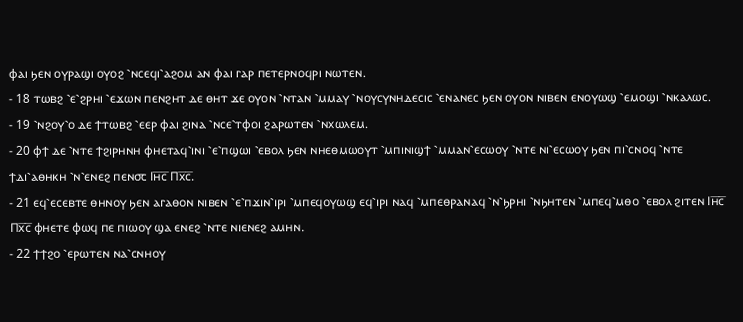ⲫⲁⲓ ϧⲉⲛ ⲟⲩⲣⲁϣⲓ ⲟⲩⲟϩ ⳿ⲛⲥⲉϥⲓ⳿ⲁϩⲟⲙ ⲁⲛ ⲫⲁⲓ ⲅⲁⲣ ⲡⲉⲧⲉⲣⲛⲟϥⲣⲓ ⲛⲱⲧⲉⲛ.
- 18 ⲧⲱⲃϩ ⳿ⲉ⳿ϩⲣⲏⲓ ⳿ⲉϫⲱⲛ ⲡⲉⲛϩⲏⲧ ⲇⲉ ⲑⲏⲧ ϫⲉ ⲟⲩⲟⲛ ⳿ⲛⲧⲁⲛ ⳿ⲙⲙⲁⲩ ⳿ⲛⲟⲩⲥⲩⲛⲏⲇⲉⲥⲓⲥ ⳿ⲉⲛⲁⲛⲉⲥ ϧⲉⲛ ⲟⲩⲟⲛ ⲛⲓⲃⲉⲛ ⲉⲛⲟⲩⲱϣ ⳿ⲉⲙⲟϣⲓ ⳿ⲛⲕⲁⲗⲱⲥ.
- 19 ⳿ⲛϩⲟⲩ⳿ⲟ ⲇⲉ ϯⲧⲱⲃϩ ⳿ⲉⲉⲣ ⲫⲁⲓ ϩⲓⲛⲁ ⳿ⲛⲥⲉ⳿ⲧⲫⲟⲓ ϩⲁⲣⲱⲧⲉⲛ ⳿ⲛⲭⲱⲗⲉⲙ.
- 20 ⲫϯ ⲇⲉ ⳿ⲛⲧⲉ ϯϩⲓⲣⲏⲛⲏ ⲫⲏⲉⲧⲁϥ⳿ⲓⲛⲓ ⳿ⲉ⳿ⲡϣⲱⲓ ⳿ⲉⲃⲟⲗ ϧⲉⲛ ⲛⲏⲉⲑⲙⲱⲟⲩⲧ ⳿ⲙⲡⲓⲛⲓϣϯ ⳿ⲙⲙⲁⲛ⳿ⲉⲥⲱⲟⲩ ⳿ⲛⲧⲉ ⲛⲓ⳿ⲉⲥⲱⲟⲩ ϧⲉⲛ ⲡⲓ⳿ⲥⲛⲟϥ ⳿ⲛⲧⲉ ϯⲇⲓ⳿ⲁⲑⲏⲕⲏ ⳿ⲛ⳿ⲉⲛⲉϩ ⲡⲉⲛ⳪ Ⲓⲏ̅ⲥ̅ Ⲡⲭ̅ⲥ̅.
- 21 ⲉϥ⳿ⲉⲥⲉⲃⲧⲉ ⲑⲏⲛⲟⲩ ϧⲉⲛ ⲁⲅⲁⲑⲟⲛ ⲛⲓⲃⲉⲛ ⳿ⲉ⳿ⲡϫⲓⲛ⳿ⲓⲣⲓ ⳿ⲙⲡⲉϥⲟⲩⲱϣ ⲉϥ⳿ⲓⲣⲓ ⲛⲁϥ ⳿ⲙⲡⲉⲑⲣⲁⲛⲁϥ ⳿ⲛ⳿ϧⲣⲏⲓ ⳿ⲛϧⲏⲧⲉⲛ ⳿ⲙⲡⲉϥ⳿ⲙⲑⲟ ⳿ⲉⲃⲟⲗ ϩⲓⲧⲉⲛ Ⲓⲏ̅ⲥ̅ Ⲡⲭ̅ⲥ̅ ⲫⲏⲉⲧⲉ ⲫⲱϥ ⲡⲉ ⲡⲓⲱⲟⲩ ϣⲁ ⲉⲛⲉϩ ⳿ⲛⲧⲉ ⲛⲓⲉⲛⲉϩ ⲁⲙⲏⲛ.
- 22 ϯϯϩⲟ ⳿ⲉⲣⲱⲧⲉⲛ ⲛⲁ⳿ⲥⲛⲏⲟⲩ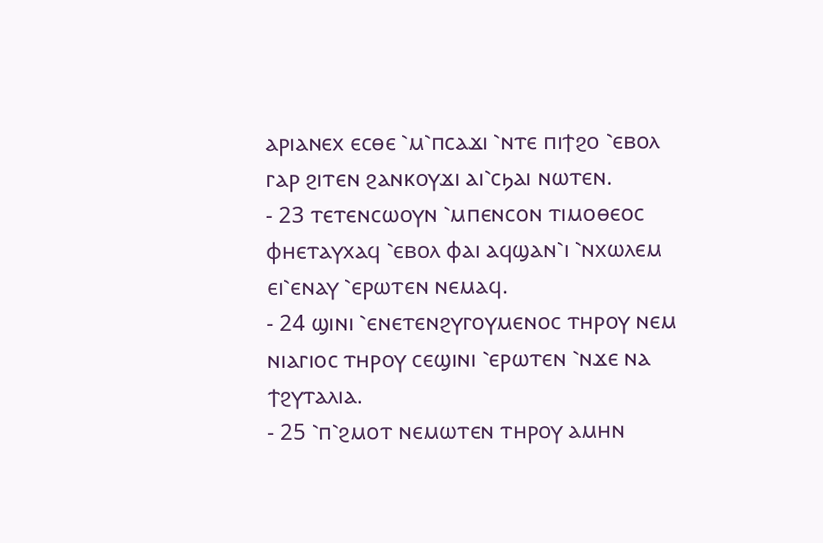ⲁⲣⲓⲁⲛⲉⲭ ⲉⲥⲑⲉ ⳿ⲙ⳿ⲡⲥⲁϫⲓ ⳿ⲛⲧⲉ ⲡⲓϯϩⲟ ⳿ⲉⲃⲟⲗ ⲅⲁⲣ ϩⲓⲧⲉⲛ ϩⲁⲛⲕⲟⲩϫⲓ ⲁⲓ⳿ⲥϧⲁⲓ ⲛⲱⲧⲉⲛ.
- 23 ⲧⲉⲧⲉⲛⲥⲱⲟⲩⲛ ⳿ⲙⲡⲉⲛⲥⲟⲛ ⲧⲓⲙⲟⲑⲉⲟⲥ ⲫⲏⲉⲧⲁⲩⲭⲁϥ ⳿ⲉⲃⲟⲗ ⲫⲁⲓ ⲁϥϣⲁⲛ⳿ⲓ ⳿ⲛⲭⲱⲗⲉⲙ ⲉⲓ⳿ⲉⲛⲁⲩ ⳿ⲉⲣⲱⲧⲉⲛ ⲛⲉⲙⲁϥ.
- 24 ϣⲓⲛⲓ ⳿ⲉⲛⲉⲧⲉⲛϩⲩⲅⲟⲩⲙⲉⲛⲟⲥ ⲧⲏⲣⲟⲩ ⲛⲉⲙ ⲛⲓⲁⲅⲓⲟⲥ ⲧⲏⲣⲟⲩ ⲥⲉϣⲓⲛⲓ ⳿ⲉⲣⲱⲧⲉⲛ ⳿ⲛϫⲉ ⲛⲁ ϯϩⲩⲧⲁⲗⲓⲁ.
- 25 ⳿ⲡ⳿ϩⲙⲟⲧ ⲛⲉⲙⲱⲧⲉⲛ ⲧⲏⲣⲟⲩ ⲁⲙⲏⲛ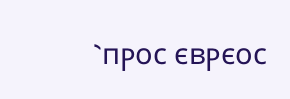⳿ⲡⲣⲟⲥ ⲉⲃⲣⲉⲟⲥ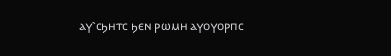ⲁⲩ⳿ⲥϧⲏⲧⲥ ϧⲉⲛ ⲣⲱⲙⲏ ⲁⲩⲟⲩⲟⲣⲡⲥ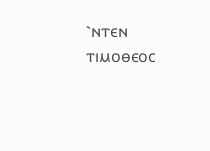⳿ⲛⲧⲉⲛ ⲧⲓⲙⲟⲑⲉⲟⲥ